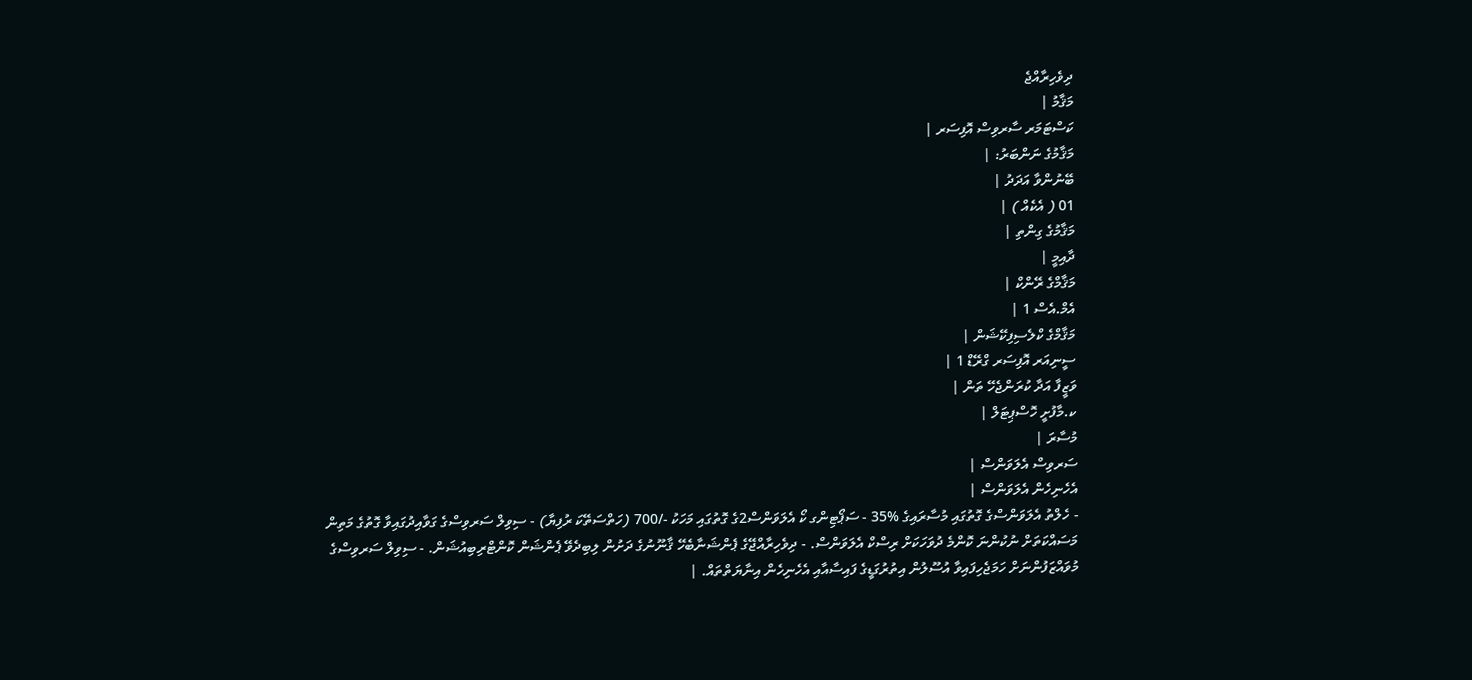ދިވެހިރާއްޖެ
މަޤާމު |
ކަސްޓަމަރ ސާރވިސް އޮފިސަރ |
މަޤާމުގެ ނަންބަރު: |
ބޭނުންވާ އަދަދު |
01 ( އެކެއް ) |
މަޤާމުގެ ގިންތި |
ދާއިމީ |
މަޤާމްގެ ރޭންކް |
އެމް.އެސް 1 |
މަޤާމްގެ ކްލެސިފިކޭޝަން |
ސީނިއަރ އޮފިސަރ ގްރޭޑް 1 |
ވަޒީފާ އަދާ ކުރަންޖެހޭ ތަން |
ކ.މާފުށީ ހޮސްޕިޓަލް |
މުސާރަ |
ސަރވިސް އެލަވަންސް |
އެހެނިހެން އެލަވަންސް |
- ހެލްތު އެލަވަންސްގެ ގޮތުގައި މުސާރައިގެ %35 - ސަޕޯޓިންގ ކޯ އެލަވަންސް2ގެ ގޮތުގައި މަހަކު -/700 (ހަތްސަތޭކަ ރުފިޔާ) - ސިވިލް ސަރވިސްގެ ގަވާއިދުގައިވާ ގޮތުގެ މަތިން މަސައްކަތަށް ނުކުންނަ ކޮންމެ ދުވަހަކަށް ރިސްކް އެލަވަންސް. - ދިވެހިރާއްޖޭގެ ޕެންޝަނާބެހޭ ޤާނޫނުގެ ދަށުން ލިބިދެވޭ ޕެންޝަން ކޮންޓްރިބިއުޝަން. - ސިވިލް ސަރވިސްގެ މުވައްޒަފުންނަށް ހަމަޖެހިފައިވާ އުސޫލުން އިތުރުގަޑީގެ ފައިސާއާއި އެހެނިހެން އިނާޔަތްތައް. |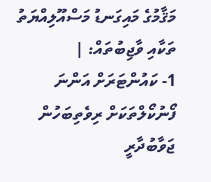މަޤާމުގެ މައިގަނޑު މަސްއޫލިއްޔަތު ތަކާއި ވާޖިބުތައް: |
1- ކައުންޓަރަށް އަންނަ ފޯނުކޯލްތަކަށް ރިވެތިބަހުން ޖަވާބުދާރީ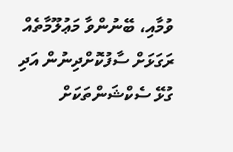ވުމާއި، ބޭނުންވާ މަޢުލޫމާތެއް ރަގަޅަށް ސާފުކޮށްދިނުން އަދި ގުޅޭ ސެކްޝަންތަކަށް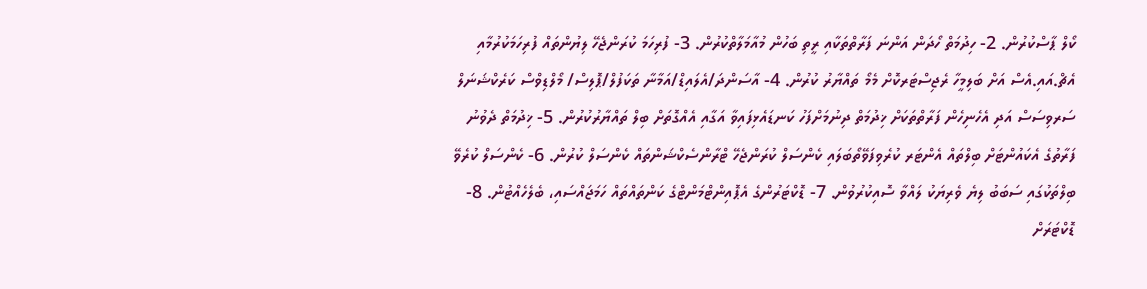ކޯލް ޕާސްކުރުން. 2- ހިދުމަތް ހޯދަން އަންނަ ފަރާތްތަކާއި ރީތި ބަހުން މުއާމަލާތްކުރުން. 3- ފުރިހަމަ ކުރަންޖެހޭ ލިޔުންތައް ފުރިހަމަކުރުމާއި އެޗް.އައި.އެސް އަށް ބަލިމީހާ ރެޖިސްޓަރކޮށް މެމޯ ތައްޔާރު ކުރުން. 4- އާސަންދަ/އެލައިޑް/އަމާނާ ތަކަފުލް/ޕޮލިސް/ މޯލްޑިވްސް ކަރެކްޝަނަލް ސަރވިސަސް އަދި އެހެނިހެން ފަރާތްތަކަށް ޚިދުމަތް ދިނުމަށްފަހު ކަނޑައެޅިފައިވާ އަގާއި އެއްގޮތަށް ބިލް ތައްޔާރުކުރުން. 5- ޚިދުމަތް ދެވުނު ފަރާތުގެ އެކައުންޓަށް ބިލްތައް އެންޓަރ ކުރެވިފަވޭތޯބަލައި ކެންސަލް ކުރަންޖެހޭ ޓްރާންސެކްޝަންތައް ކެންސަލް ކުރުން. 6- ކެންސަލް ކުރެވޭ ބިލްތަކުގައި ސަބަބު ލިޔެ ވެރިޔަކު ލައްވާ ސޮއިކުރުވުން. 7- ޑޮކްޓަރުންގެ އެޕޮއިންޓްމަންޓްގެ ކަންތައްތައް ހަމަޖައްސައި، ބެލެހެއްޓުން. 8- ޑޮކްޓަރަށް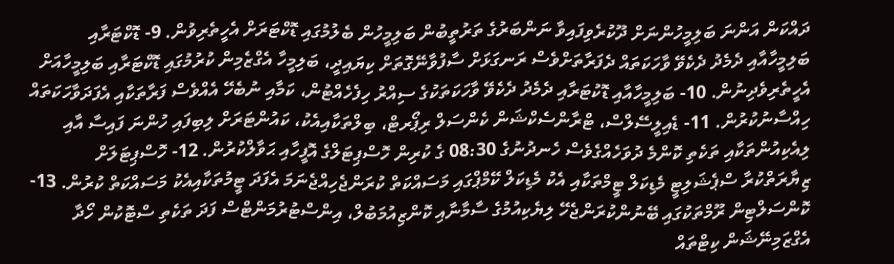ދައްކަން އަންނަ ބަލިމީހުންނަށް ދޫކުރެވިފައިވާ ނަންބަރުގެ ތަރުތީބުން ބަލިމީހުން ބެލުމުގައި ޑޮކްޓަރަށް އެހީތެރިވުން. 9- ޑޮކްޓަރާއި ބަލިމީހާއާއި ދެމެދު ދެކެވޭ ވާހަކަތައް ދެފަރާތަށްވެސް ރަނގަޅަށް ސާފުވާނޭގޮތަށް ކިޔައިދީ، ބަލިމީހާ އެގްޒެމިން ކުރުމުގައި ޑޮކްޓަރާއި ބަލިމީހާއަށް އެހީތެރިވެދިނުން. 10- ބަލިމީހާއާއި ޑޮކުޓަރާއި ދެމެދު ދެކެވޭ ވާހަކަތަކުގެ ސިއްރު ހިފެހެއްޓުން، ކަމާއި ނުބެހޭ އެއްވެސް ފަރާތަކާއި އެފަދަވާހަކަތައް ހިއްސާނުކުރުން. 11- ޑެއިލީސޭލްސް، ޓްރާންސެކްޝަން ކެންސަލް ރިޕޯރޓް، ބިލްތަކާއިއެކު، ކައުންޓަރަށް ލިބިފައި ހުންނަ ފައިސާ އާއި ލިއެކިއުންތަކާއި ތަކެތި ކޮންމެ ދުވަހެއްގެވެސް ހެނދުނުގެ 08:30 ގެ ކުރިން ހޮސްޕިޓަލްގެ އޮފީހާއި ޙަވާލްކުރުން. 12- ހޮސްޕިޓަލަށް ޒިޔާރަތްކުރާ ސްޕެޝަލިޓީ މެޑިކަލް ޓީމްތަކާއި އެކު މެޑިކަލް ކޭމްޕްގައި މަސައްކަތް ކުރަންޖެހިއްޖެނަމަ އެފަދަ ޓީމުތަކާއިއެކު މަސައްކަތް ކުރުން. 13- ކޮންސަލްޓިން ރޫމްތަކުގައި ބޭނުންކުރަންޖެހޭ ލިޔެކިއުމުގެ ސާމާނާއި ކޮންޒިއުމަބުލް، އިންސްޓުރުމަންޓްސް ފަދަ ތަކެތި ސްޓޮކުން ހޯދާ އެގްޒަމިނޭޝަން ކިޓްތައް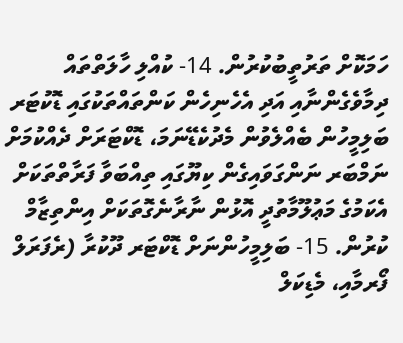ހަމަކޮށް ތަރުތީބުކުރުން. 14- ކުއްލި ހާލަތްތައް ދިމާވެގެންނާއި އަދި އެހެނިހެން ކަންތައްތަކުގައި ޑޮކުޓަރ ބަލިމީހުން ބެއްލެވުން މެދުކެޑޭނަމަ، ޑޮކްޓަރަށް ދެއްކުމަށް ނަމްބަރ ނަންގަވައިގެން ކިޔޫގައި ތިއްބަވާ ފަރާތްތަކަށް އެކަމުގެ މަޢުލޫމާތުދީ އޮޅުން ނާރާނެގޮތަކަށް އިންތިޒާމް ކުރުން. 15- ބަލިމީހުންނަށް ޑޮކްޓަރ ދޫކުރާ (ރެފަރަލް ފޯރމާއި، މެޑިކަލް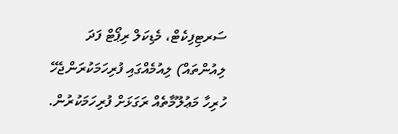ސަރޓިފިކެޓް، މެޑިކަލް ރިޕޯޓް ފަދަ ލިއުންތައް) ލިއުމެއްގައި ފުރިހަމަކުރަންޖެހޭ ހުރިހާ މަޢުލޫމާތެއް ރަގަޅަށް ފުރިހަމަކުރުން.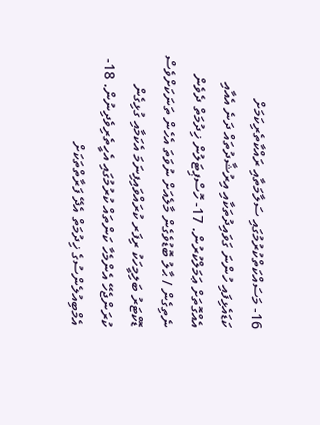16- މަސައްކަތްކުރުމުގައި ސަލާމަތާއި ރައްކާތެރިކަމަށް ކަޑައެޅިފައި ހުންނަ ގަވައިދުތަކާއި އިރުޝާދުތައް ދަނެ އެއާއި އެއްގޮތަށް ޢަމަލްކުރުން. 17- ހޮސްޕިޓަލުން ޚިދުމަތް ދެވެން ނެތިގެން / ޙާލު ބޮޑުވެގެން މާލެއަށް ނުވަތަ އެހެން ތަނަކަށްވެސް ޑޮކްޓަރު ބަލިމީހަކު ރިފަރ ކުރައްވައިފިނަމަ އެކަމާއި ގުޅިގެން ކުރަންޖެހޭ އެންމެހާ ކަންތައް ކުރުމުގައި އެހީތެރިވެދިނުން. 18- އެމްބިއުލެންސުގެ ޚިދުމަތް އެދޭ ފަރާތްތަކަށް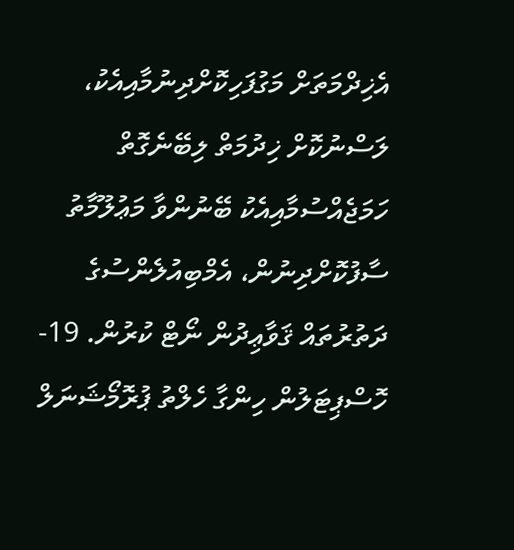އެޚިދްމަތަށް މަގުފަހިކޮށްދިނުމާއިއެކު، ލަސްނުކޮށް ޚިދުމަތް ލިބޭނެގޮތް ހަމަޖެއްސުމާއިއެކު ބޭނުންވާ މަޢުލޫމާތު ސާފުކޮށްދިނުން، އެމްބިއުލެންސުގެ ދަތުރުތައް ޤަވާޢިދުން ނޯޓް ކުރުން. 19- ހޮސްޕިޓަލުން ހިންގާ ހެލްތު ޕުރޮމޯޝަނަލް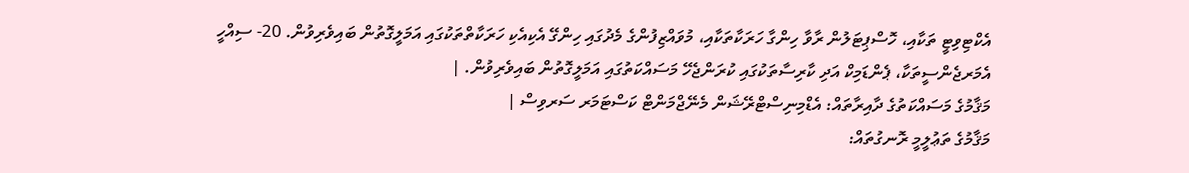އެކްޓިވިޓީ ތަކާއި، ހޮސްޕިޓަލުން ރާވާ ހިންގާ ހަރަކާތަކާއި، މުވައްޒިފުންގެ މެދުގައި ހިންގޭ އެކިއެކި ހަރަކާތްތަކުގައި އަމަލީގޮތުން ބައިވެރިވުން. 20- ސިއްހީ އެމަރޖެންސީތަކާ، ޕެންޑަމިކް އަދި ކާރިސާތަކުގައި ކުރަންޖެހޭ މަސައްކަތުގައި އަމަލީގޮތުން ބައިވެރިވުން. |
މަޤާމުގެ މަސައްކަތުގެ ދާއިރާތައް: އެޑްމިނިސްޓްރޭޝަން މެނޭޖްމަންޓް ކަސްޓަމަރ ސަރވިސް |
މަޤާމުގެ ތަޢުލީމީ ރޮނގުތައް: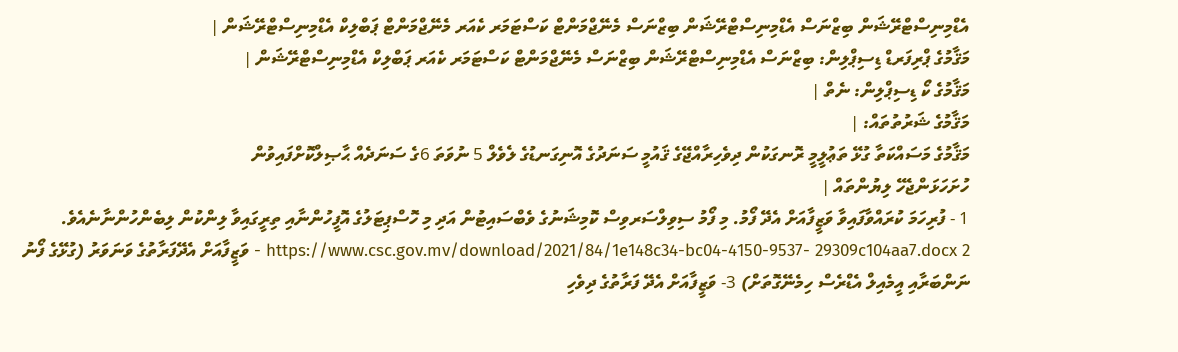އެޑްމިނިސްޓްރޭޝަން ބިޒްނަސް އެޑްމިނިސްޓްރޭޝަން ބިޒްނަސް މެނޭޖްމަންޓް ކަސްޓަމަރ ކެއަރ މެނޭޖްމަންޓް ޕަބްލިކް އެޑްމިނިސްޓްރޭޝަން |
މަޤާމުގެ ޕްރިފަރޑް ޑިސިޕްލިން: ބިޒްނަސް އެޑްމިނިސްޓްރޭޝަން ބިޒްނަސް މެނޭޖްމަންޓް ކަސްޓަމަރ ކެއަރ ޕަބްލިކް އެޑްމިނިސްޓްރޭޝަން |
މަޤާމުގެ ކޯ ޑިސިޕްލިން: ނެތް |
މަޤާމުގެ ޝަރުތުތައް: |
މަޤާމުގެ މަސައްކަތާ ގުޅޭ ތަޢުލީމީ ރޮނގަކުން ދިވެހިރާއްޖޭގެ ޤައުމީ ސަނަދުގެ އޮނިގަނޑުގެ ލެވެލް 5 ނުވަތަ 6ގެ ސަނަދެއް ޙާޞިލްކޮށްފައިވުން
ހުށަހަޅަންޖެހޭ ލިޔުންތައް |
1 - ފުރިހަމަ ކުރައްވާފައިވާ ވަޒީފާއަށް އެދޭ ފޯމު. މި ފޯމު ސިވިލްސަރވިސް ކޮމިޝަނުގެ ވެބްސައިޓުން އަދި މި ހޮސްޕިޓަލުގެ އޮފީހުންނާއި ތިރީގައިވާ ލިންކުން ލިބެންހުންނާނެއެވެ. https://www.csc.gov.mv/download/2021/84/1e148c34-bc04-4150-9537- 29309c104aa7.docx 2 - ވަޒީފާއަށް އެދޭފަރާތުގެ ވަނަވަރު (ގުޅޭގެ ފޯނު ނަންބަރާއި އީމެއިލް އެޑްރެސް ހިމެނޭގޮތަށް) 3- ވަޒީފާއަށް އެދޭ ފަރާތުގެ ދިވެހި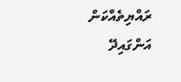ރައްޔިތެއްކަން އަންގައިދޭ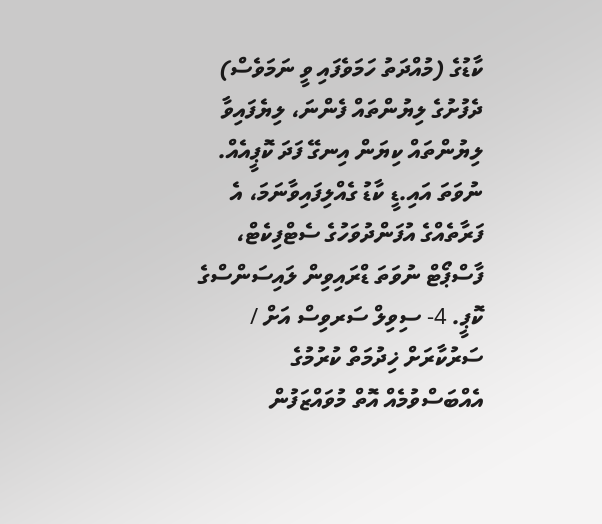ކާޑުގެ (މުއްދަތު ހަމަވެފައި ވީ ނަމަވެސް) ދެފުށުގެ ލިޔުންތައް ފެންނަ، ލިޔެފައިވާ ލިޔުންތައް ކިޔަން އިނގޭ ފަދަ ކޮޕީއެއް. ނުވަތަ އައި.ޑީ ކާޑު ގެއްލިފައިވާނަމަ، އެ ފަރާތެއްގެ އުފަންދުވަހުގެ ސެޓްފިކެޓް، ފާސްޕޯޓް ނުވަތަ ޑްރައިވިން ލައިސަންސްގެ ކޮޕީ. 4- ސިވިލް ސަރވިސް އަށް / ސަރުކާރަށް ޚިދުމަތް ކުރުމުގެ އެއްބަސްވުމެއް އޮތް މުވައްޒަފުން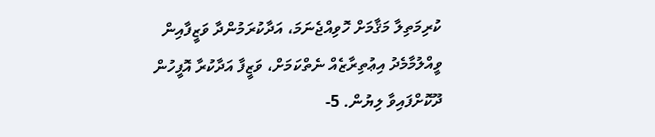ކުރިމަތިލާ މަޤާމަށް ހޮވިއްޖެނަމަ، އަދާކުރަމުންދާ ވަޒީފާއިން ވީއްލުމާމެދު އިޢުތިރާޒެއް ނެތްކަމަށް، ވަޒީފާ އަދާކުރާ އޮފީހުން ދޫކޮށްފައިވާ ލިޔުން. 5-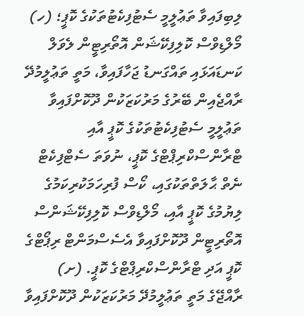ލިބިފައިވާ ތަޢުލީމީ ސެޓުފިކެޓުތަކުގެ ކޮޕީ؛ (ހ) މޯލްޑިވްސް ކޮލިފިކޭޝަން އޮތޯރިޓީން ލެވަލް ކަނޑައަޅައި ތައްގަނޑު ޖަހާފައިވާ، މަތީ ތަޢުލީމުދޭ ރާއްޖެއިން ބޭރުގެ މަރުކަޒަކުން ދޫކޮށްފައިވާ ތަޢުލީމީ ސެޓުފިކެޓުތަކުގެ ކޮޕީ އާއި ޓްރާންސްކްރިޕްޓްގެ ކޮޕީ، ނުވަތަ ސެޓްފިކެޓް ނެތް ޙާލަތްތަކުގައި، ކޯސް ފުރިހަމަކުރިކަމުގެ ލިޔުމުގެ ކޮޕީ އާއި، މޯލްޑިވްސް ކޮލިފިކޭޝަންސް އޮތޯރިޓީން ދޫކޮށްފައިވާ އެސެސްމަންޓް ރިޕޯޓްގެ ކޮޕީ އަދި ޓްރާންސްކްރިޕްޓްގެ ކޮޕީ. (ށ) ރާއްޖޭގެ މަތީ ތަޢުލީމުދޭ މަރުކަޒަކުން ދޫކޮށްފައިވާ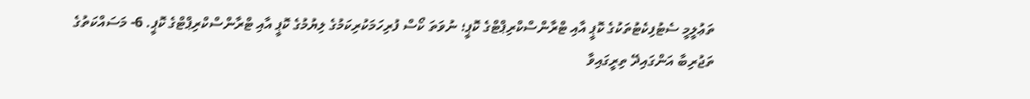ތަޢުލީމީ ސެޓުފިކެޓުތަކުގެ ކޮޕީ އާއި ޓްރާންސްކްރިޕްޓްގެ ކޮޕީ؛ ނުވަތަ ކޯސް ފުރިހަމަކުރިކަމުގެ ލިޔުމުގެ ކޮޕީ އާއި ޓްރާންސްކްރިޕްޓްގެ ކޮޕީ. 6- މަސައްކަތުގެ ތަޖުރިބާ އަންގައިދޭ ތިރީގައިވާ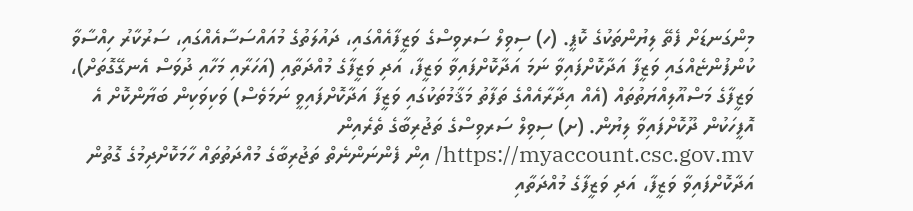މިންގަނޑަށް ފެތޭ ލިޔުންތަކުގެ ކޮޕީ. (ހ) ސިވިލް ސަރވިސްގެ ވަޒީފާއެއްގައި، ދައުލަތުގެ މުއައްސަސާއެއްގައި، ސަރުކާރު ހިއްސާވާ ކުންފުންޏެއްގައި ވަޒީފާ އަދާކޮށްފައިވާ ނަމަ އަދާކޮށްފައިވާ ވަޒީފާ، އަދި ވަޒީފާގެ މުއްދަތާއި (އަހަރާއި މަހާއި ދުވަސް އެނގޭގޮތަށް)، ވަޒީފާގެ މަސްއޫލިއްޔަތުތައް (އެއް އިދާރާއެއްގެ ތަފާތު މަޤާމުތަކުގައި ވަޒީފާ އަދާކޮށްފައިވީ ނަމަވެސް) ވަކިވަކިން ބަޔާންކޮށް އެ އޮފީހަކުން ދޫކޮށްފައިވާ ލިޔުން. (ށ) ސިވިލް ސަރވިސްގެ ތަޖުރިބާގެ ތެރެއިން https://myaccount.csc.gov.mv/ އިން ފެންނަންނެތް ތަޖުރިބާގެ މުއްދަތުތައް ހާމަކޮށްދިމުގެ ގޮތުން އަދާކޮށްފައިވާ ވަޒީފާ، އަދި ވަޒީފާގެ މުއްދަތާއި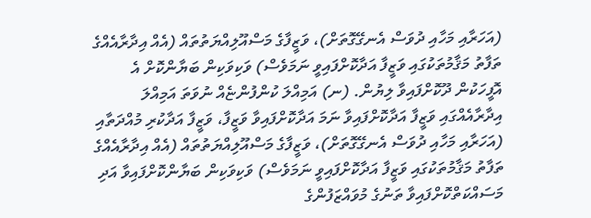(އަހަރާއި މަހާއި ދުވަސް އެނގޭގޮތަށް)، ވަޒީފާގެ މަސްއޫލިއްޔަތުތައް (އެއް އިދާރާއެއްގެ ތަފާތު މަޤާމުތަކުގައި ވަޒީފާ އަދާކޮށްފައިވީ ނަމަވެސް) ވަކިވަކިން ބަޔާންކޮށް އެ އޮފީހަކުން ދޫކޮށްފައިވާ ލިޔުން. (ނ) އަމިއްލަ ކުންފުންޏެއް ނުވަތަ އަމިއްލަ އިދާރާއެއްގައި ވަޒީފާ އަދާކޮށްފައިވާ ނަމަ އަދާކޮށްފައިވާ ވަޒީފާ، ވަޒީފާ އަދާކުރި މުއްދަތާއި (އަހަރާއި މަހާއި ދުވަސް އެނގޭގޮތަށް)، ވަޒީފާގެ މަސްއޫލިއްޔަތުތައް (އެއް އިދާރާއެއްގެ ތަފާތު މަޤާމުތަކުގައި ވަޒީފާ އަދާކޮށްފައިވީ ނަމަވެސް) ވަކިވަކިން ބަޔާންކޮށްފައިވާ އަދި މަސައްކަތްކޮށްފައިވާ ތަނުގެ މުވައްޒަފުންގެ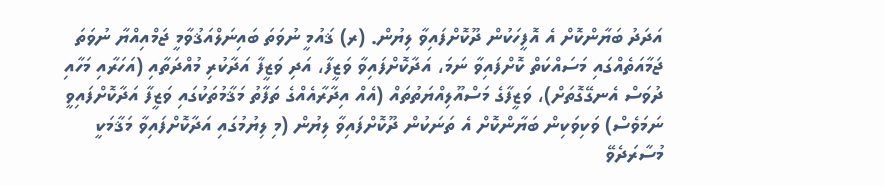އަދަދު ބަޔާންކޮށް އެ އޮފީހަކުން ދޫކޮށްފައިވާ ލިޔުން. (ރ) ޤައުމީ ނުވަތަ ބައިނަލްއަޤުވާމީ ޖަމްއިއްޔާ ނުވަތަ ޖަމާއަތެއްގައި މަސައްކަތް ކޮށްފައިވާ ނަމަ، އަދާކޮށްފައިވާ ވަޒީފާ، އަދި ވަޒީފާ އަދާކުރި މުއްދަތާއި (އަހަރާއި މަހާއި ދުވަސް އެނގޭގޮތަށް)، ވަޒީފާގެ މަސްއޫލިއްޔަތުތައް (އެއް އިދާރާއެއްގެ ތަފާތު މަޤާމުތަކުގައި ވަޒީފާ އަދާކޮށްފައިވީ ނަމަވެސް) ވަކިވަކިން ބަޔާންކޮށް އެ ތަނަކުން ދޫކޮށްފައިވާ ލިޔުން (މި ލިޔުމުގައި އަދާކޮށްފައިވާ މަޤާމަކީ މުސާރަދެވޭ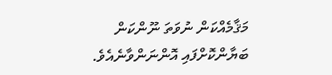މަޤާމެއްކަން ނުވަތަ ނޫންކަން ބަޔާންކޮށްފައި އޮންނަންވާނެއެވެ.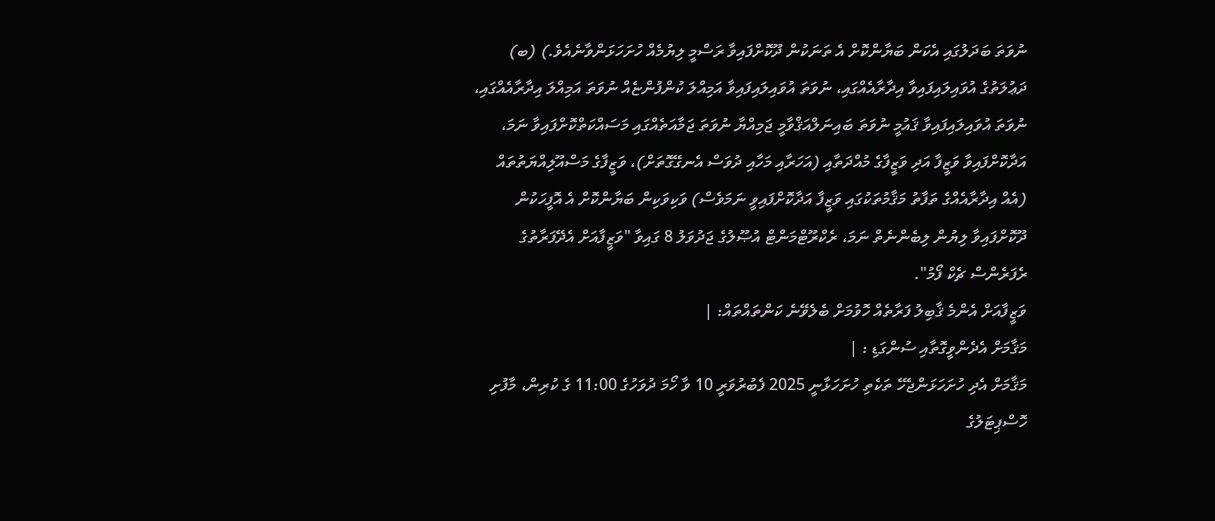ނުވަތަ ބަދަލުގައި އެކަން ބަޔާންކޮށް އެ ތަނަކުން ދޫކޮށްފައިވާ ރަސްމީ ލިޔުމެއް ހުށަހަޅަންވާނެއެވެ.) (ބ) ދަޢުލަތުގެ އުވައިލައިފައިވާ އިދާރާއެއްގައި، ނުވަތަ އުވައިލައިފައިވާ އަމިއްލަ ކުންފުންޏެއް ނުވަތަ އަމިއްލަ އިދާރާއެއްގައި، ނުވަތަ އުވައިލައިފައިވާ ޤައުމީ ނުވަތަ ބައިނަލްއަޤްވާމީ ޖަމިއްޔާ ނުވަތަ ޖަމާއަތެއްގައި މަސައްކަތްކޮށްފައިވާ ނަމަ، އަދާކޮށްފައިވާ ވަޒީފާ އަދި ވަޒީފާގެ މުއްދަތާއި (އަހަރާއި މަހާއި ދުވަސް އެނގޭގޮތަށް)، ވަޒީފާގެ މަސްއޫލިއްޔަތުތައް (އެއް އިދާރާއެއްގެ ތަފާތު މަޤާމުތަކުގައި ވަޒީފާ އަދާކޮށްފައިވީ ނަމަވެސް) ވަކިވަކިން ބަޔާންކޮށް އެ އޮފީހަކުން ދޫކޮށްފައިވާ ލިޔުން ލިބެންނެތް ނަމަ، ރެކްރޫޓްމަންޓް އުޞޫލުގެ ޖަދުވަލު 8 ގައިވާ "ވަޒީފާއަށް އެދޭފަރާތުގެ ރެފަރެންސް ޗެކް ފޯމު".
ވަޒީފާއަށް އެންމެ ޤާބިލު ފަރާތެއް ހޮވުމަށް ބެލެވޭނެ ކަންތައްތައް: |
މަޤާމަށް އެދެންވީގޮތާއި ސުންގަޑި : |
މަޤާމަށް އެދި ހުށަހަޅަންޖެހޭ ތަކެތި ހުށަހަޅާނީ 2025 ފެބުރުވަރީ 10 ވާ ހޯމަ ދުވަހުގެ 11:00 ގެ ކުރިން، މާފުށި ހޮސްޕިޓަލުގެ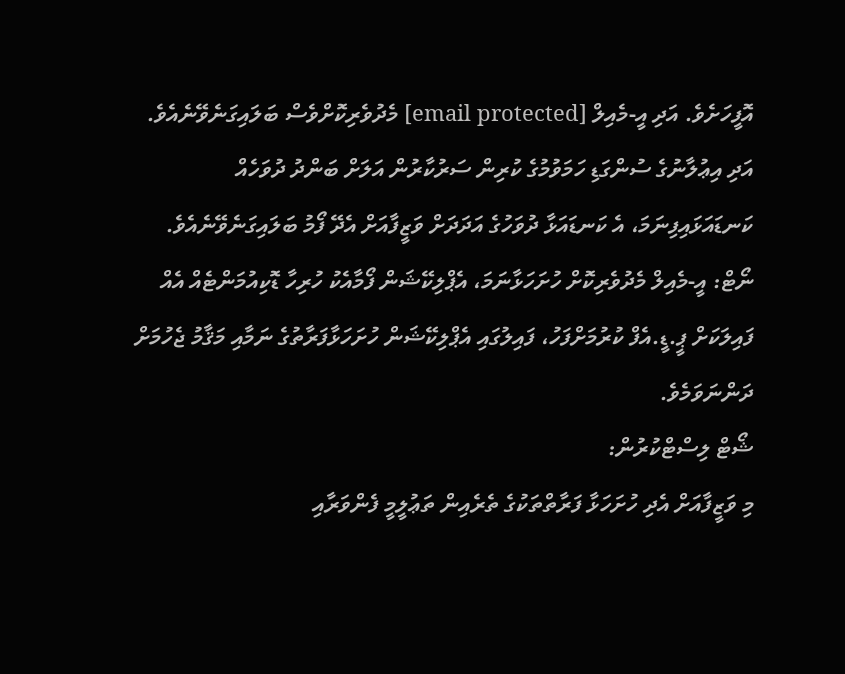އޮފީހަށެވެ. އަދި އީ-މެއިލް [email protected] މެދުވެރިކޮށްވެސް ބަލައިގަނެވޭނެއެވެ. އަދި އިޢުލާނުގެ ސުންގަޑި ހަމަވުމުގެ ކުރިން ސަރުކާރުން އަލަށް ބަންދު ދުވަހެއް ކަނޑައަޅައިފިނަމަ، އެ ކަނޑައަޅާ ދުވަހުގެ އަދަދަށް ވަޒީފާއަށް އެދޭ ފޯމު ބަލައިގަނެވޭނެއެވެ. ނޯޓް: އީ-މެއިލް މެދުވެރިކޮށް ހުށަހަޅާނަމަ، އެޕްލިކޭޝަން ފޯމާއެކު ހުރިހާ ޑޮކިއުމަންޓެއް އެއް ފައިލަކަށް ޕީ.ޑީ.އެފް ކުރުމަށްފަހު، ފައިލުގައި އެޕްލިކޭޝަން ހުށަހަޅާފަރާތުގެ ނަމާއި މަޤާމު ޖެހުމަށް ދަންނަވަމެވެ.
ޝޯޓް ލިސްޓްކުރުން:
މި ވަޒީފާއަށް އެދި ހުށަހަޅާ ފަރާތްތަކުގެ ތެރެއިން ތަޢުލީމީ ފެންވަރާއި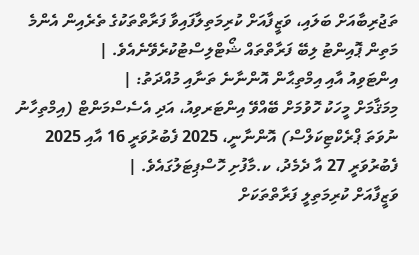ތަޖުރިބާއަށް ބަލައި، ވަޒީފާއަށް ކުރިމަތިލާފައިވާ ފަރާތްތަކުގެ ތެރެއިން އެންމެ މަތިން ޕޮއިންޓު ލިބޭ ފަރާތްތައް ޝޯޓްލިސްޓުކުރެވޭނެއެވެ. |
އިންޓަވިއު އާއި އިމްތިޙާން އޮންނާނެ ތަނާއި މުއްދަތު: |
މިމަޤާމަށް މީހަކު ހޮވުމަށް ބޭއްވޭ އިންޓަރވިއު، އަދި އެސެސްމަންޓް (އިމްތިހާނު ނުވަތަ ޕްރެކްޓިކަލްސް) އޮންނާނީ، 2025 ފެބުރުވަރީ 16 އާއި 2025 ފެބުރުވަރީ 27 އާ ދެމެދު، ކ.މާފުށި ހޮސްޕިޓަލުގައެވެ. |
ވަޒީފާއަށް ކުރިމަތިލީ ފަރާތްތަކަށް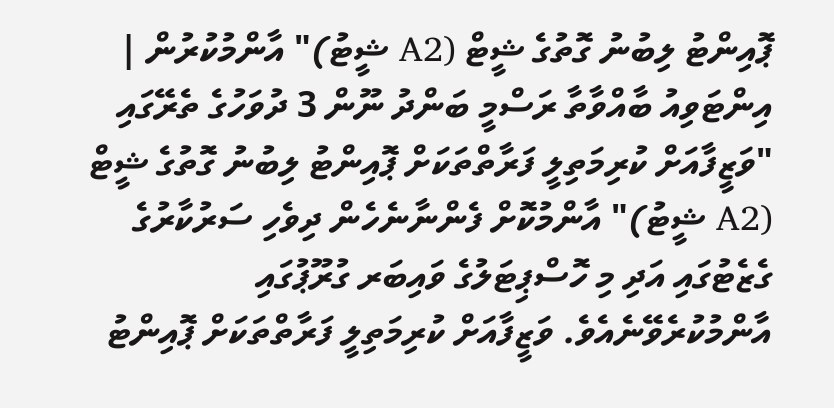ޕޮއިންޓު ލިބުނު ގޮތުގެ ޝީޓް (A2 ޝީޓު)" އާންމުކުރުން |
އިންޓަވިއު ބާއްވާތާ ރަސްމީ ބަންދު ނޫން 3 ދުވަހުގެ ތެރޭގައި "ވަޒީފާއަށް ކުރިމަތިލީ ފަރާތްތަކަށް ޕޮއިންޓު ލިބުނު ގޮތުގެ ޝީޓް (A2 ޝީޓު)" އާންމުކޮށް ފެންނާނެހެން ދިވެހި ސަރުކާރުގެ ގެޒެޓުގައި އަދި މި ހޮސްޕިޓަލުގެ ވައިބަރ ގުރޫޕުގައި އާންމުކުރެވޭނެއެވެ. ވަޒީފާއަށް ކުރިމަތިލީ ފަރާތްތަކަށް ޕޮއިންޓު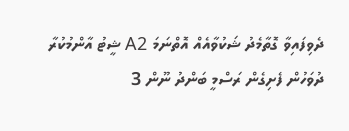ދެވިފައިވާ ގޮތާމެދު ޝަކުވާއެއް އޮތްނަމަ A2 ޝީޓު އާންމުކުރާ ދުވަހުން ފެށިގެން ރަސްމީ ބަންދު ނޫން 3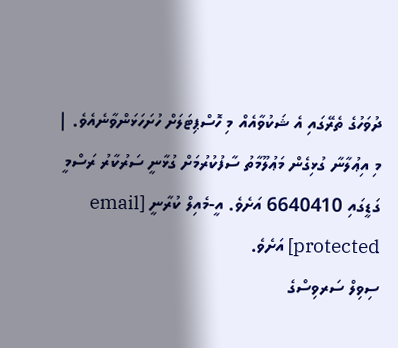ދުވަހުގެ ތެރޭގައި އެ ޝަކުވާއެއް މި ހޮސްޕިޓަލަށް ހުށަހަޅަންވާނެއެވެ. |
މި އިޢުލާނާ ގުޅިގެން މަޢުލޫމާތު ސާފުކުރުމަށް ގުޅާނީ ސަރުކާރު ރަސްމީ ގަޑީގައި 6640410 އަށެވެ. އީ-މެއިލް ކުރާނީ [email protected] އަށެވެ.
ސިވިލް ސަރވިސްގެ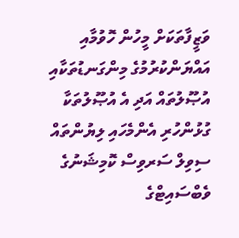ވަޒީފާތަކަށް މީހުން ހޮވުމާއި އައްޔަންކުރުމުގެ މިންގަނޑުތަކާއި އުޞޫލުތައް އަދި އެ އުޞޫލުތަކާ ގުޅުންހުރި އެންމެހައި ލިޔުންތައް ސިވިލް ސަރވިސް ކޮމިޝަނުގެ ވެބްސައިޓްގެ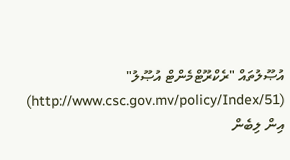އުޞޫލުތައް "ރެކްރޫޓްމެންޓް އުޞޫލު" (http://www.csc.gov.mv/policy/Index/51) އިން ލިބެން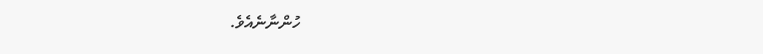ހުންނާނެއެވެ.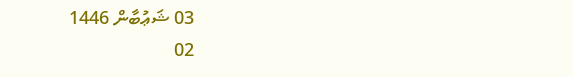03 ޝަޢުބާން 1446
02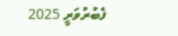ފެބުރުވަރީ 2025